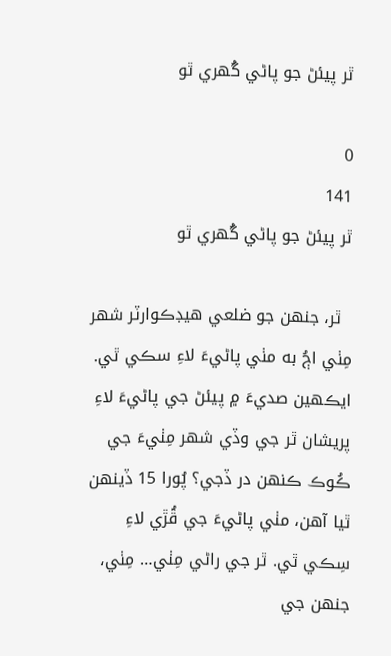ٿر پيئڻ جو پاڻي گُهري ٿو

0
141
ٿر پيئڻ جو پاڻي گُهري ٿو

  ٿر، جنهن جو ضلعي هيڊڪوارٽر شهر مِٺي اڄُ به مٺي پاڻيءَ لاءِ سڪي ٿي. ايڪهين صديءَ ۾ پيئڻ جي پاڻيءَ لاءِ پريشان ٿر جي وڏي شهر مِٺيءَ جي ڪُوڪ ڪنهن در ڏجي؟ پُورا 15 ڏينهن ٿيا آھن، مٺي پاڻيءَ جي ڦُڙي لاءِ سِڪي ٿي. ٿر جي راڻي مِٺي… مِٺي، جنهن جي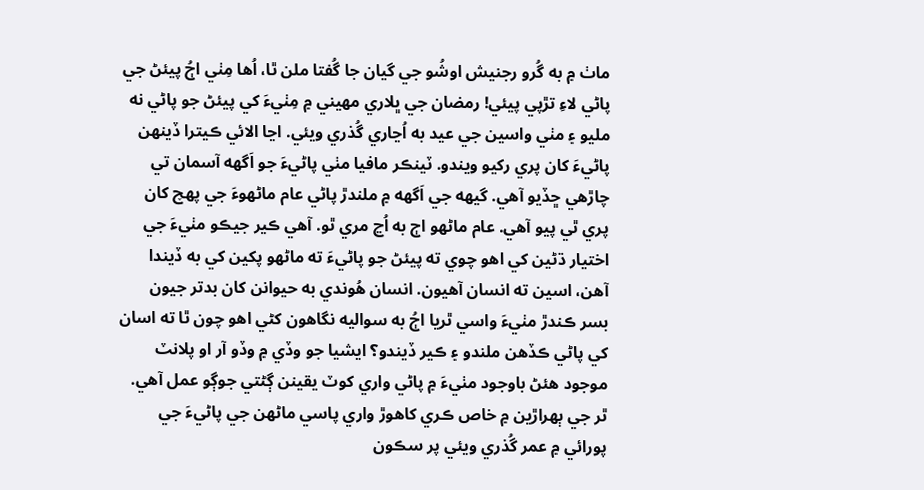ماٺ ۾ به گُرو رجنيش اوشُو جي گيان جا گُفتا ملن ٿا، اُھا مِٺي اڄُ پيئڻ جي پاڻي لاءِ تڙپي پيئي! رمضان جي ڀلاري مهيني ۾ مِٺيءَ کي پيئڻ جو پاڻي نه مليو ۽ مٺي واسين جي عيد به اُڃاري گُذري ويئي. اڃا الائي ڪيترا ڏينهن پاڻيءَ کان پري رکيو ويندو. ٽينڪر مافيا مٺي پاڻيءَ جو اَگهه آسمان تي چاڙھي ڇڏيو آھي. گيهه جي اَگهه ۾ ملندڙ پاڻي عام ماڻهوءَ جي پهچ کان پري ٿي پيو آھي. عام ماڻهو اڄ به اُڃ مري ٿو. آھي ڪير جيڪو مٺيءَ جي اختيار ڌڻين کي اهو چوي ته پيئڻ جو پاڻيءَ ته ماڻهو پکين کي به ڏيندا آھن، اسين ته انسان آھيون. انسان هُوندي به حيوانن کان بدتر جيون بسر ڪندڙ مٺيءَ واسي ٿريا اڄُ به سواليه نگاهون کڻي اهو چون ٿا ته اسان کي پاڻي ڪڏھن ملندو ۽ ڪير ڏيندو؟ ايشيا جو وڏي ۾ وڏو آر او پلانٽ موجود هئڻ باوجود مٺيءَ ۾ پاڻي واري کوٽ يقينن ڳڻتي جوڳو عمل آھي. ٿر جي ٻهراڙين ۾ خاص ڪري کاهوڙ واري پاسي ماڻهن جي پاڻيءَ جي پورائي ۾ عمر گُذري ويئي پر سڪون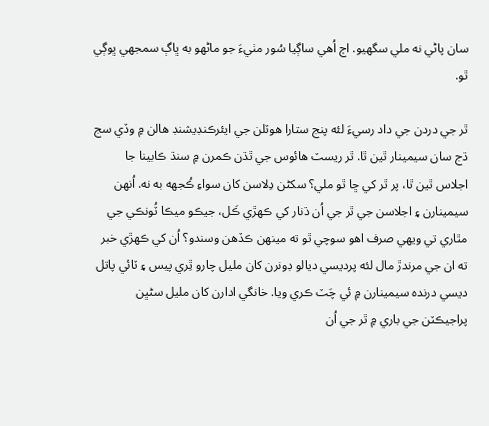سان پاڻي نه ملي سگهيو. اڄ اُھي ساڳيا سُور مٺيءَ جو ماڻهو به ڀاڳ سمجهي ڀوڳي ٿو.

ٿر جي دردن جي داد رسيءَ لئه پنج ستارا هوٽلن جي ايئرڪنڊيشنڊ هالن ۾ وڏي سج ڌج سان سيمينار ٿين ٿا. ٿر ريسٽ هائوس جي ٿڌن ڪمرن ۾ سنڌ ڪابينا جا اجلاس ٿين ٿا، پر ٿر کي ڇا ٿو ملي؟ سکڻن دِلاسن کان سواءِ ڪُجهه به نه. اُنهن سيمينارن ۽ اجلاسن جي ٿر جي اُن ڌنار کي ڪهڙي ڪَل، جيڪو ميڪا ٽُونڪي جي مٿاري تي ويهي صرف اهو سوچي ٿو ته مينهن ڪڏھن وسندو؟ اُن کي ڪهڙي خبر ته ان جي مرندڙ مال لئه پرديسي ديالو ڊونرن کان مليل چارو ٿِري پيس ۽ ٽائي پاتل ديسي درنده سيمينارن ۾ ئي چَٽ ڪري ويا. خانگي ادارن کان مليل سڻڀن پراجيڪٽن جي باري ۾ ٿر جي اُن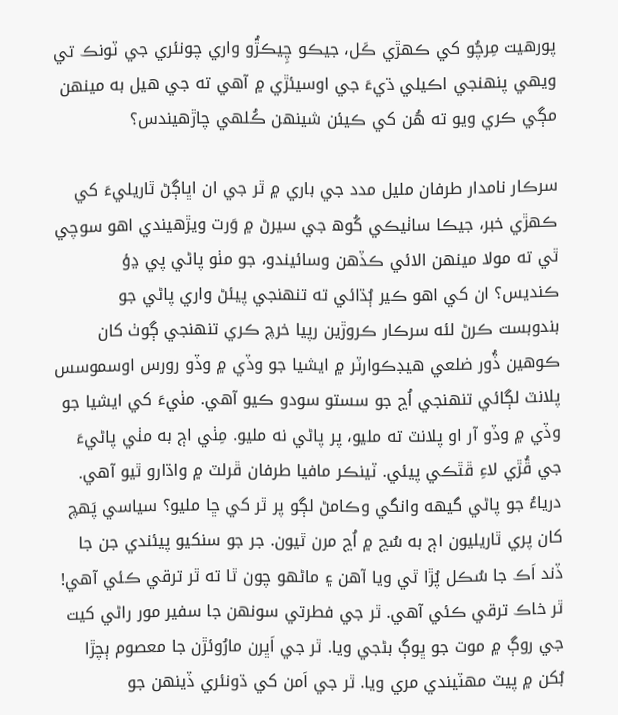پورهيت مِرچُو کي ڪهڙي ڪَل، جيڪو چِيڪڙُو واري چونئري جي ٽونڪ تي ويهي پنهنجي اڪيلي ڌيءَ جي اوسيئڙي ۾ آھي ته جي هيل به مينهن مڳي ڪري ويو ته هُن کي ڪيئن شينهن ڪُلهي چاڙھيندس؟

سرڪار نامدار طرفان مليل مدد جي باري ۾ ٿر جي ان اڀاڳڻ ٿاريليءَ کي ڪهڙي خبر، جيڪا ساٺيڪي کُوھ جي سيرڻ ۾ وَرت ويڙھيندي اهو سوچي ٿي ته مولا مينهن الائي ڪڏھن وسائيندو، جو مٺو پاڻي پي ڍؤ ڪنديس؟ ان کي اهو ڪير ٻُڌائي ته تنهنجي پيئڻ واري پاڻي جو بندوبست ڪرڻ لئه سرڪار ڪروڙين رپيا خرچ ڪري تنهنجي ڳوٺ کان ڪوھين ڏُور ضلعي هيڊڪوارٽر ۾ ايشيا جو وڏي ۾ وڏو رورس اوسموسس پلانٽ لڳائي تنهنجي اُڃ جو سستو سودو ڪيو آھي. مٺيءَ کي ايشيا جو وڏي ۾ وڏو آر او پلانٽ ته مليو، پر پاڻي نه مليو. مِٺي اڄ به مٺي پاڻيءَ جي ڦُڙي لاءِ ڦٿڪي پيئي. ٽينڪر مافيا طرفان ڦرلٽ ۾ واڌارو ٿيو آھي. درياءُ جو پاڻي گيهه وانگي وڪامڻ لڳو پر ٿر کي ڇا مليو؟ سياسي پَهچ کان پري ٿاريليون اڄ به سُڃ ۾ اُڃ مرن ٿيون. جر جو سنکيو پيئندي جن جا ڏند اَڪ جا سُڪل پُڙا ٿي ويا آھن ۽ ماڻھو چون ٿا ته ٿر ترقي ڪئي آھي! ٿر خاڪ ترقي ڪئي آھي. ٿر جي فطرتي سونهن جا سفير مور راڻي کيت جي روڳ ۾ موت جو ڀوڳ بڻجي ويا. ٿر جي اَڀرن مارُوئڙن جا معصوم ٻچڙا بُکن ۾ پيٽ مهٽيندي مري ويا. ٿر جي اَمن کي ڌونئري ڏينهن جو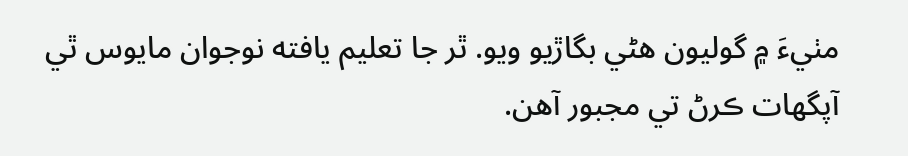مٺيءَ ۾ گوليون هڻي بگاڙيو ويو. ٿر جا تعليم يافته نوجوان مايوس ٿي آپگهات ڪرڻ تي مجبور آھن.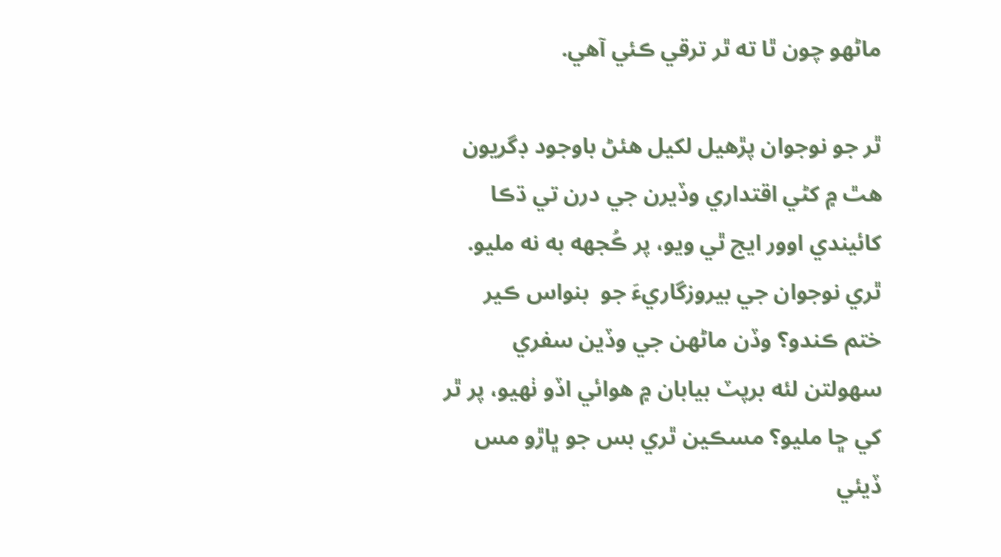ماڻهو چون ٿا ته ٿر ترقي ڪئي آھي.

ٿر جو نوجوان پڙھيل لکيل هئڻ باوجود ڊگريون هٿ ۾ کڻي اقتداري وڏيرن جي درن تي ڌڪا کائيندي اوور ايج ٿي ويو، پر ڪُجهه به نه مليو. ٿري نوجوان جي بيروزگاريءَ جو  بنواس ڪير ختم ڪندو؟ وڏن ماڻھن جي وڏين سفري سهولتن لئه برپٽ بيابان ۾ هوائي اڏو ٺھيو، پر ٿر کي ڇا مليو؟ مسڪين ٿري بس جو ڀاڙو مس ڏيئي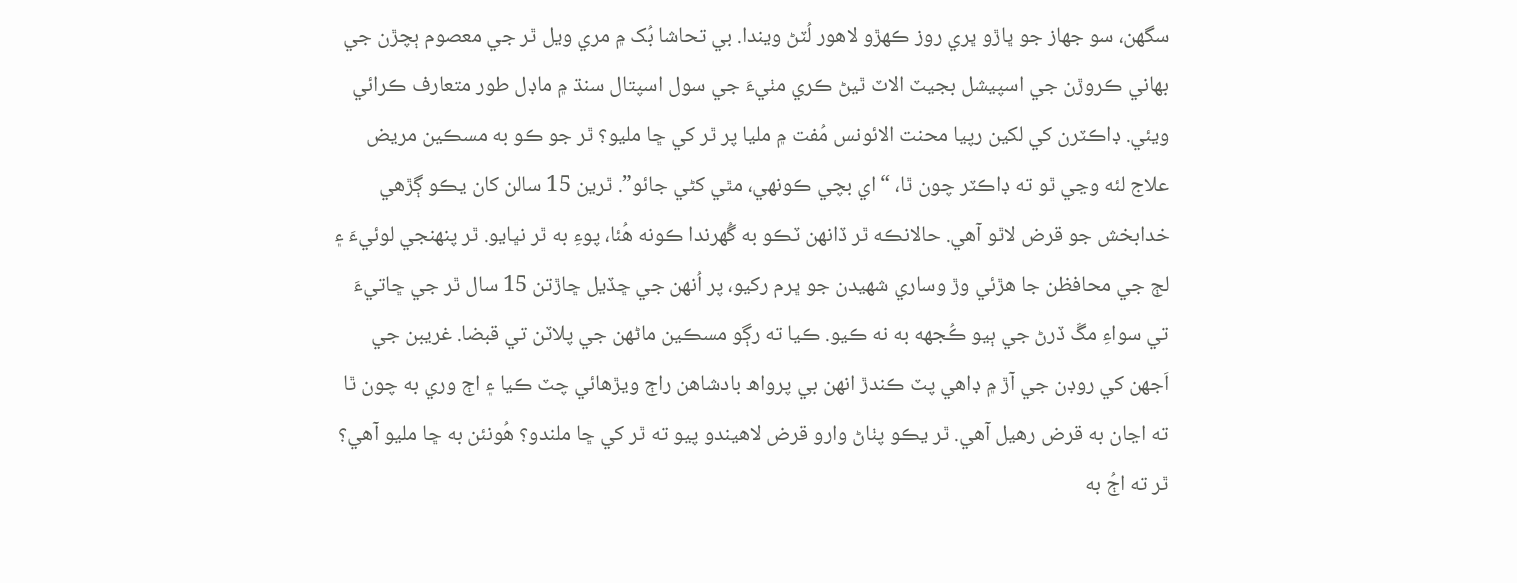سگهن، سو جهاز جو ڀاڙو ڀري روز ڪهڙو لاهور لُٽڻ ويندا. بي تحاشا بُک ۾ مري ويل ٿر جي معصوم ٻچڙن جي بهاني ڪروڙن جي اسپيشل بجيٽ الاٽ ٿيڻ ڪري مٺيءَ جي سول اسپتال سنڌ ۾ ماڊل طور متعارف ڪرائي ويئي. ڊاڪٽرن کي لکين رپيا محنت الائونس مُفت ۾ مليا پر ٿر کي ڇا مليو؟ ٿر جو ڪو به مسڪين مريض علاج لئه وڃي ٿو ته ڊاڪٽر چون ٿا، “اي بچي ڪونهي، مٿي کڻي جائو”. ٿرين 15 سالن کان يڪو ڳڙهي خدابخش جو قرض لاٿو آھي. حالانڪه ٿر ڏانهن ٽڪو به گُهرندا ڪونه هُئا، پوءِ به ٿر نڀايو. ٿر پنهنجي لوئيءَ ۽ لڄ جي محافظن جا هڙئي وڙ وساري شهيدن جو ڀرم رکيو، پر اُنهن جي ڇڏيل ڇاڙتن 15 سال ٿر جي ڇاتيءَ تي سواءِ مڱ ڏرڻ جي ٻيو ڪُجهه به نه ڪيو. ڪيا ته رڳو مسڪين ماڻھن جي پلاٽن تي قبضا. غريبن جي اَجهن کي روڊن جي آڙ ۾ ڊاهي پٽ ڪندڙ انهن بي پرواھ بادشاهن راڄ ويڙهائي چٽ ڪيا ۽ اڄ وري به چون ٿا ته اڃان به قرض رهيل آھي. ٿر يڪو پٺاڻ وارو قرض لاهيندو پيو ته ٿر کي ڇا ملندو؟ هُونئن به ڇا مليو آھي؟ ٿر ته اڄُ به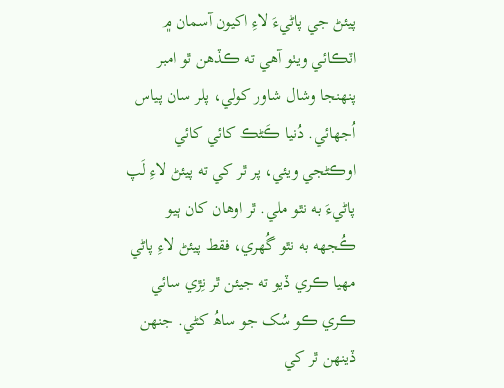پيئڻ جي پاڻيءَ لاءِ اکيون آسمان ۾ اٽڪائي ويٺو آھي ته ڪڏھن ٿو امبر پنهنجا وشال شاور کولي، پلر سان پياس اُجهائي. دُنيا ڪَڻڪ کائي کائي اوڪڻجي ويئي، پر ٿر کي ته پيئڻ لاءِ لَپ پاڻيءَ به نٿو ملي. ٿر اوهان کان ٻيو ڪُجهه به نٿو گُهري، فقط پيئڻ لاءِ پاڻي مهيا ڪري ڏيو ته جيئن ٿر نِڙي سائي ڪري ڪو سُک جو ساھُ کڻي. جنهن ڏينهن ٿر کي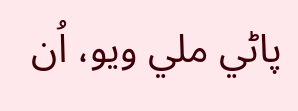پاڻي ملي ويو، اُن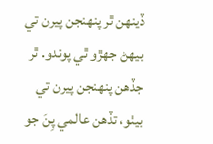ڏينهن ٿر پنهنجن پيرن تي بيهڻ جھڙو ٿي پوندو. ٿر جڏھن پنهنجن پيرن تي بيٺو، تڏھن عالمي پِنَ جو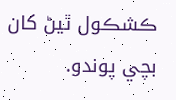ڪشڪول ٿيڻ کان بچي پوندو.